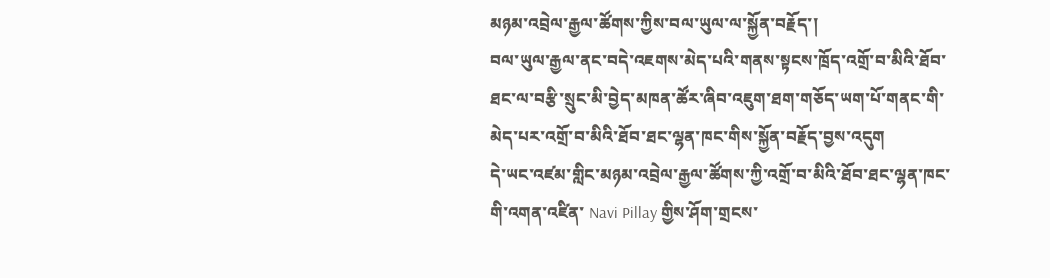མཉམ་འབྲེལ་རྒྱལ་ཚོགས་ཀྱིས་བལ་ཡུལ་ལ་སྐྱོན་བརྗོད་།
བལ་ཡུལ་རྒྱལ་ནང་བདེ་འཇགས་མེད་པའི་གནས་སྟངས་ཁྲོད་འགྲོ་བ་མིའི་ཐོབ་ཐང་ལ་བརྩི་སྲུང་མི་བྱེད་མཁན་ཚོར་ཞིབ་འཇུག་ཐག་གཅོད་ཡག་པོ་གནང་གི་མེད་པར་འགྲོ་བ་མིའི་ཐོབ་ཐང་ལྷན་ཁང་གིས་སྐྱོན་བརྗོད་བྱས་འདུག
དེ་ཡང་འཛམ་གླིང་མཉམ་འབྲེལ་རྒྱལ་ཚོགས་ཀྱི་འགྲོ་བ་མིའི་ཐོབ་ཐང་ལྷན་ཁང་གི་འགན་འཛིན་ Navi Pillay གྱིས་ཤོག་གྲངས་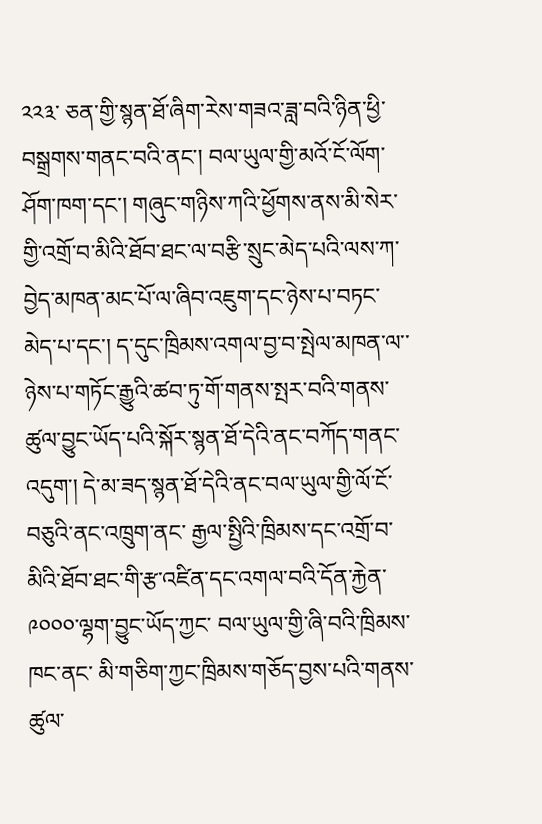༢༢༣་ ཅན་གྱི་སྙན་ཐོ་ཞིག་རེས་གཟའ་ཟླ་བའི་ཉིན་ཕྱི་བསྒྲགས་གནང་བའི་ནང་། བལ་ཡུལ་གྱི་མའོ་ངོ་ལོག་ཤོག་ཁག་དང་། གཞུང་གཉིས་ཀའི་ཕྱོགས་ནས་མི་སེར་གྱི་འགྲོ་བ་མིའི་ཐོབ་ཐང་ལ་བརྩི་སྲུང་མེད་པའི་ལས་ཀ་བྱེད་མཁན་མང་པོ་ལ་ཞིབ་འཇུག་དང་ཉེས་པ་བཏང་མེད་པ་དང་། ད་དུང་ཁྲིམས་འགལ་བྱ་བ་སྤེལ་མཁན་ལ་་ཉེས་པ་གཏོང་རྒྱུའི་ཚབ་ཏུ་གོ་གནས་སྤར་བའི་གནས་ཚུལ་བྱུང་ཡོད་པའི་སྐོར་སྙན་ཐོ་དེའི་ནང་བཀོད་གནང་འདུག་། དེ་མ་ཟད་སྙན་ཐོ་དེའི་ནང་བལ་ཡུལ་གྱི་ལོ་ངོ་བཅུའི་ནང་འཁྲུག་ནང་ རྒྱལ་སྤྱིའི་ཁྲིམས་དང་འགྲོ་བ་མིའི་ཐོབ་ཐང་གི་རྩ་འཛིན་དང་འགལ་བའི་དོན་རྐྱེན་ ༩༠༠༠་ལྷག་བྱུང་ཡོད་ཀྱང་ བལ་ཡུལ་གྱི་ཞི་བའི་ཁྲིམས་ཁང་ནང་ མི་གཅིག་ཀྱང་ཁྲིམས་གཅོད་བྱས་པའི་གནས་ཚུལ་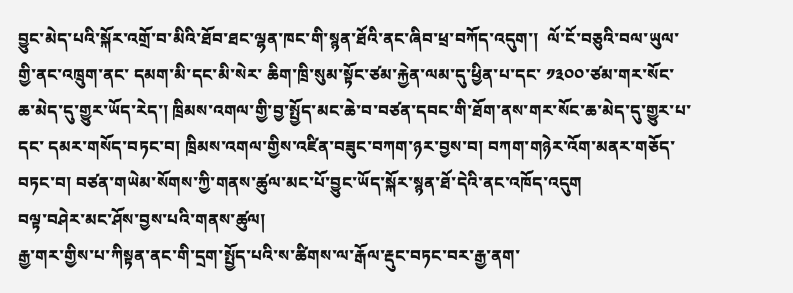བྱུང་མེད་པའི་སྐོར་འགྲོ་བ་མིའི་ཐོབ་ཐང་ལྷན་ཁང་གི་སྙན་ཐོའི་ནང་ཞིབ་ཕྲ་བཀོད་འདུག་།  ལོ་ངོ་བཅུའི་བལ་ཡུལ་གྱི་ནང་འཁྲུག་ནང་ དམག་མི་དང་མི་སེར་ ཆིག་ཁྲི་སུམ་སྟོང་ཙམ་རྐྱེན་ལམ་དུ་ཕྱིན་པ་དང་ ༡༣༠༠་ཙམ་གར་སོང་ཆ་མེད་དུ་གྱུར་ཡོད་རེད་། ཁྲིམས་འགལ་གྱི་བྱ་སྤྱོད་མང་ཆེ་བ་བཙན་དབང་གི་ཐོག་ནས་གར་སོང་ཆ་མེད་དུ་གྱུར་པ་དང་ དམར་གསོད་བཏང་བ། ཁྲིམས་འགལ་གྱིས་འཛིན་བཟུང་བཀག་ཉར་བྱས་བ། བཀག་གཉེར་འོག་མནར་གཅོད་བཏང་བ། བཙན་གཡེམ་སོགས་ཀྱི་གནས་ཚུལ་མང་པོ་བྱུང་ཡོད་སྐོར་སྙན་ཐོ་དེའི་ནང་འཁོད་འདུག
བལྟ་བཤེར་མང་ཤོས་བྱས་པའི་གནས་ཚུལ།
རྒྱ་གར་གྱིས་པ་ཀིསྟན་ནང་གི་དྲག་སྤྱོད་པའི་ས་ཚིགས་ལ་རྒོལ་རྡུང་བཏང་བར་རྒྱ་ནག་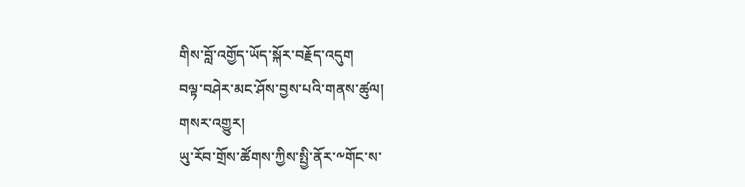གིས་བློ་འགྱོད་ཡོད་སྐོར་བརྗོད་འདུག
བལྟ་བཤེར་མང་ཤོས་བྱས་པའི་གནས་ཚུལ།
གསར་འགྱུར།
ཡུ་རོབ་གྲོས་ཚོགས་ཀྱིས་སྤྱི་ནོར་༸གོང་ས་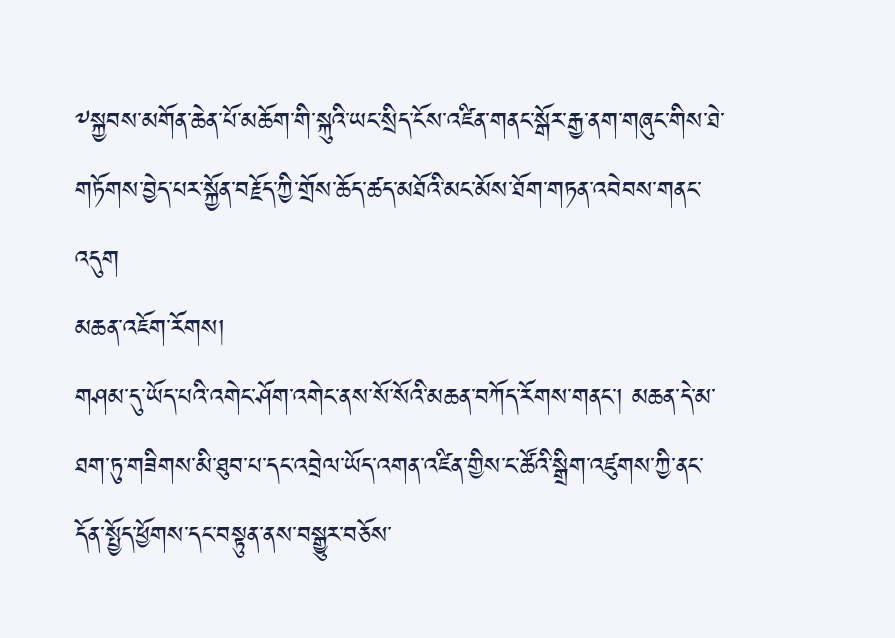༸སྐྱབས་མགོན་ཆེན་པོ་མཆོག་གི་སྐུའི་ཡང་སྲིད་ངོས་འཛིན་གནང་སྒོར་རྒྱ་ནག་གཞུང་གིས་ཐེ་གཏོགས་བྱེད་པར་སྐྱོན་བརྗོད་ཀྱི་གྲོས་ཆོད་ཚད་མཐོའི་མང་མོས་ཐོག་གཏན་འབེབས་གནང་འདུག
མཆན་འཇོག་རོགས།
གཤམ་དུ་ཡོད་པའི་འགེང་ཤོག་འགེང་ནས་སོ་སོའི་མཆན་བཀོད་རོགས་གནང་། མཆན་དེ་མ་ཐག་ཏུ་གཟིགས་མི་ཐུབ་པ་དང་འབྲེལ་ཡོད་འགན་འཛིན་གྱིས་ང་ཚོའི་སྒྲིག་འཛུགས་ཀྱི་ནང་དོན་སྤྱོད་ཕྱོགས་དང་བསྟུན་ནས་བསྒྱུར་བཅོས་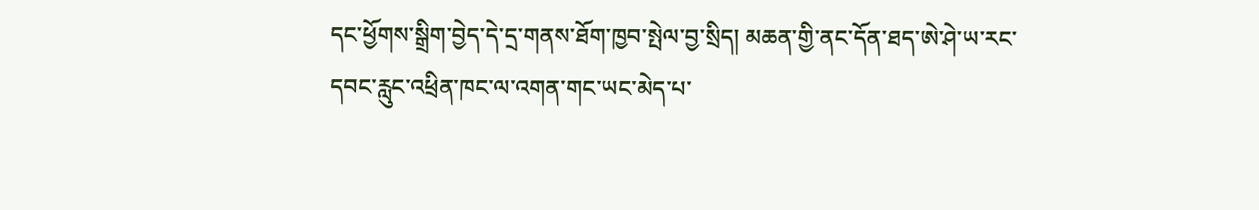དང་ཕྱོགས་སྒྲིག་བྱེད་དེ་དྲ་གནས་ཐོག་ཁྱབ་སྤེལ་བྱ་སྲིད། མཆན་གྱི་ནང་དོན་ཐད་ཨེ་ཤེ་ཡ་རང་དབང་རླུང་འཕྲིན་ཁང་ལ་འགན་གང་ཡང་མེད་པ་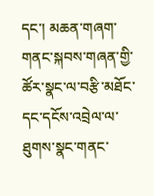དང་། མཆན་གཞག་གནང་སྐབས་གཞན་གྱི་ཚོར་སྣང་ལ་བརྩི་མཐོང་དང་དངོས་འབྲེལ་ལ་ཐུགས་སྣང་གནང་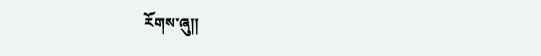རོགས་ཞུ༎